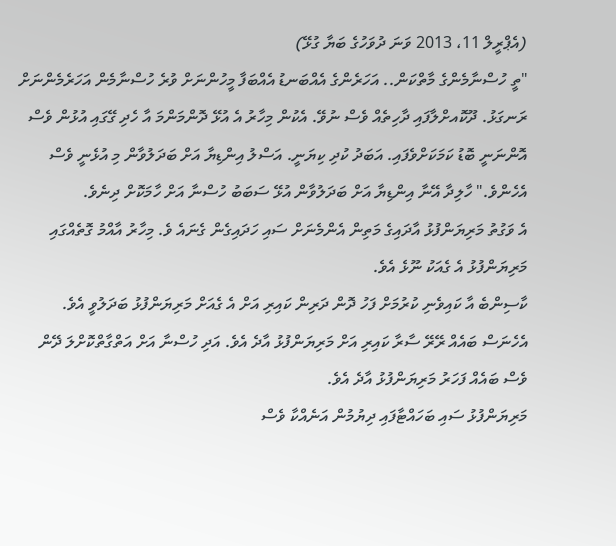(އެޕްރީލް 11، 2013 ވަނަ ދުވަހުގެ ބަޔާ ގުޅޭ)
"ތީ ހުސްނާމެންގެ މާތްކަން.. އަހަރެންގެ އެއްބަނޑު އެއްބަފާ މީހުންނަށް ވުރެ ހުސްނާމެން އަހަރެމެންނަށް ރަނގަޅު. ދޫކޮއށްލާފައި ދާހިތެއް ވެސް ނުވޭ. އެކުން މިހާރު އެ އުޅޭ ދޮންމަންމަ އާ ހެދި ގޭގައި އުޅުން ވެސް އޮންނަނީ ބޮޑު ކަމަކަށްވެފައި. އަބަދު ކުދި ކިޔަނީ. އަސްލު އިންޑިޔާ އަށް ބަދަލުވާން މި އުޅެނީ ވެސް އެހެންވެ." ހާލިދާ އޭނާ އިންޑިޔާ އަށް ބަދަލުވާން އުޅޭ ސަބަބު ހުސްނާ އަށް ހާމަކޮށް ދިނެވެ.
އެ ވަގުތު މަރިޔަންފުޅު އާދައިގެ މަތިން އެންމެނަށް ސައި ހަދައިގެން ގެނައެ ވެ. މިހާރު އާއްމު ގޮތެއްގައި މަރިޔަންފުޅު އެ ގެއަކު ނޫޅެ އެވެ.
ކާސިންބެ އާ ކައިވެނި ކުރުމަށް ފަހު ދޮން ދަރިން ކައިރި އަށް އެ ގެއަށް މަރިޔަންފުޅު ބަދަލުވީ އެވެ. އެހެނަސް ބައެއް ރޭރޭ ސާރާ ކައިރި އަށް މަރިޔަންފުޅު އާދެ އެވެ. އަދި ހުސްނާ އަށް އަތްގާތްކޮށްލަ ދޭން ވެސް ބައެއް ފަހަރު މަރިޔަންފުޅު އާދެ އެވެ.
މަރިޔަންފުޅު ސައި ބަހައްޓާފައި ދިޔުމުން އަނެއްކާ ވެސް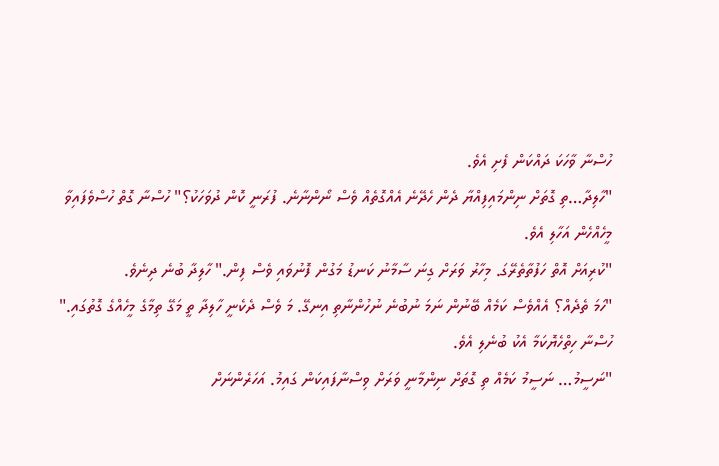ހުސްނާ ވާހަކަ ދައްކަން ފެށި އެވެ.
"ހާލިދާ…ތި ގޮތަށް ނިންމައިފިއްޔާ ދެން ހެދޭނެ އެއްގޮތެއް ވެސް ނޯންނާނެ. ފުރަނީ ކޮން ދުވަހަކު؟" ހުސްނާ ގޮތް ހުސްވެފައިވާ މީހެއްހެން އަހާލި އެވެ.
"ކުރިއަށް އޮތް ހަފުތާތެރޭގަ. މިހާރު ވަރަށް ގިނަ ސާމާނު ކަނޑު މަގުން ފޮނުވައި ވެސް ފިން." ހާލިދާ ބުނެ ދިނެވެ.
"ހަމަ ތެދެއް؟ އެއްވެސް ކަމެއް ބޭނުން ނަމަ ނުބުނެ ނުހުންނާތި އިނގޭ. މަ ވެސް ދެކެނީ ހާލިދާ ތީ މަގޭ ތިމާގެ މީހެއްގެ ގޮތުގައި." ހުސްނާ ހިތްހެޔޮކަމާ އެކު ބުނެލި އެވެ.
"ނަސީމު… ނަސީމު ކަމެއް ތި ގޮތަށް ނިންމާނީ ވަރަށް ވިސްނާފައިކަން ގައިމު. އަހަރެންނަށް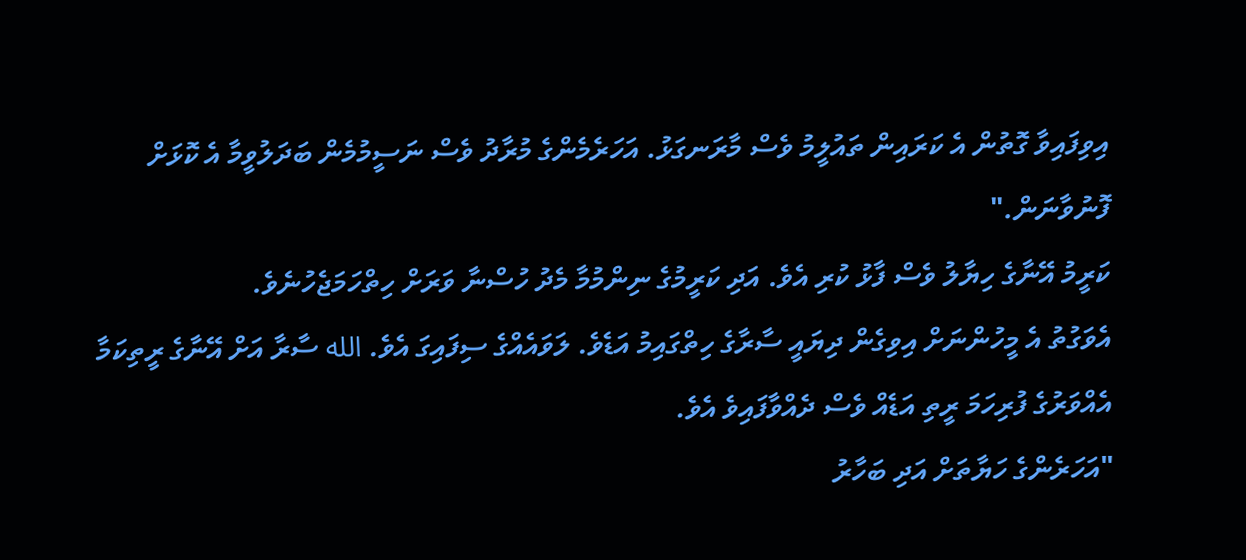އިވިފައިވާ ގޮތުން އެ ކަރައިން ތައުލީމު ވެސް މާރަނގަޅު. އަހަރެމެންގެ މުރާދު ވެސް ނަސީމުމެން ބަދަލުވީމާ އެ ކޮޅަށް ފޮނުވާނަން."
ކަރީމު އޭނާގެ ހިޔާލު ވެސް ފާޅު ކުރި އެވެ. އަދި ކަރީމުގެ ނިންމުމާ މެދު ހުސްނާ ވަރަށް ހިތްހަމަޖެހުނެވެ.
އެވަގުތު އެ މީހުންނަށް އިވިގެން ދިޔައީ ސާރާގެ ހިތްގައިމު އަޑެވެ. ލަވައެއްގެ ސިފައިގަ އެވެ. الله ސާރާ އަށް އޭނާގެ ރީތިކަމާ އެއްވަރުގެ ފުރިހަމަ ރީތި އަޑެއް ވެސް ދެއްވާފައިވެ އެވެ.
"އަހަރެންގެ ހަޔާތަށް އަދި ބަހާރު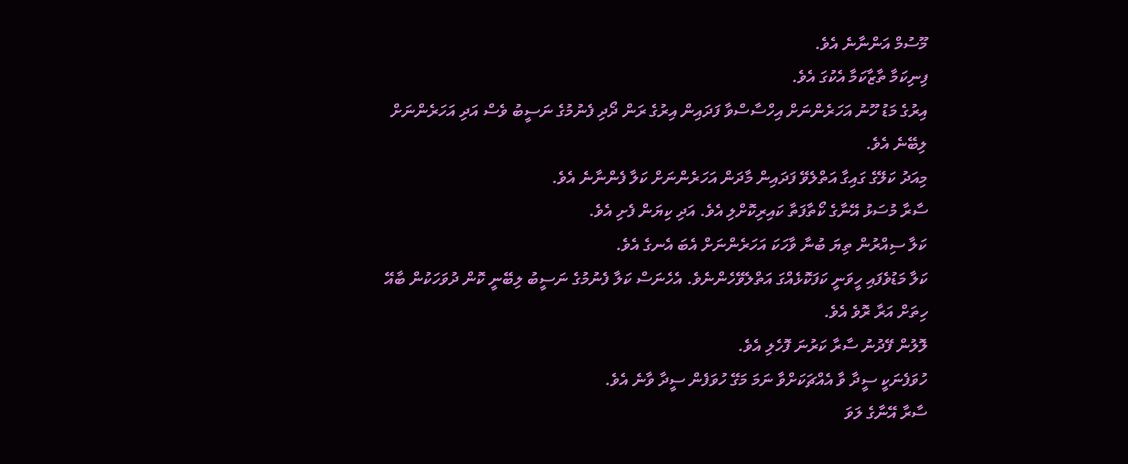މޫސުމް އަންނާނެ އެވެ.
ފިނިކަމާ ތާޒާކަމާ އެކުގަ އެވެ.
އިރުގެ މަޑު ހޫނު އަހަރެންނަށް އިހްސާސްވާ ފަދައިން އިރުގެ ރަން ދޯދި ފެނުމުގެ ނަސީބު ވެސް އަދި އަހަރެންނަށް ލިބޭނެ އެވެ.
މިއަދު ކަލޭގެ ގައިގާ އަތްލެވޭ ފަދައިން މާދަން އަހަރެންނަށް ކަލާ ފެންނާނެ އެވެ.
ސާރާ މުސަޅު އޭނާގެ ކޯތާފަތާ ކައިރިކޮށްލި އެވެ. އަދި ކިޔަން ފެށި އެވެ.
ކަލާ ސިއްރުން ތިޔަ ބުނާ ވާހަކަ އަހަރެންނަށް އެބަ އެނގެ އެވެ.
ކަލާ މަޑުވެފައި ހީވަނީ ކަފަކޮޅެއްގަ އަތްލެވޭހެންނެވެ. އެހެނަސް ކަލާ ފެނުމުގެ ނަސީބު ލިބޭނީ ކޮން ދުވަހަކުން ބާއޭ ހިތަށް އަރާ ރޮވެ އެވެ.
ލޮލުން ފޭދުނު ސާރާ ކަރުނަ ފޮހެލި އެވެ.
ހުވަފެނަކީ ސީދާ ވާ އެއްޗަކަށްވާ ނަމަ މަގޭ ހުވަފެން ސީދާ ވާނެ އެވެ.
ސާރާ އޭނާގެ ލަވަ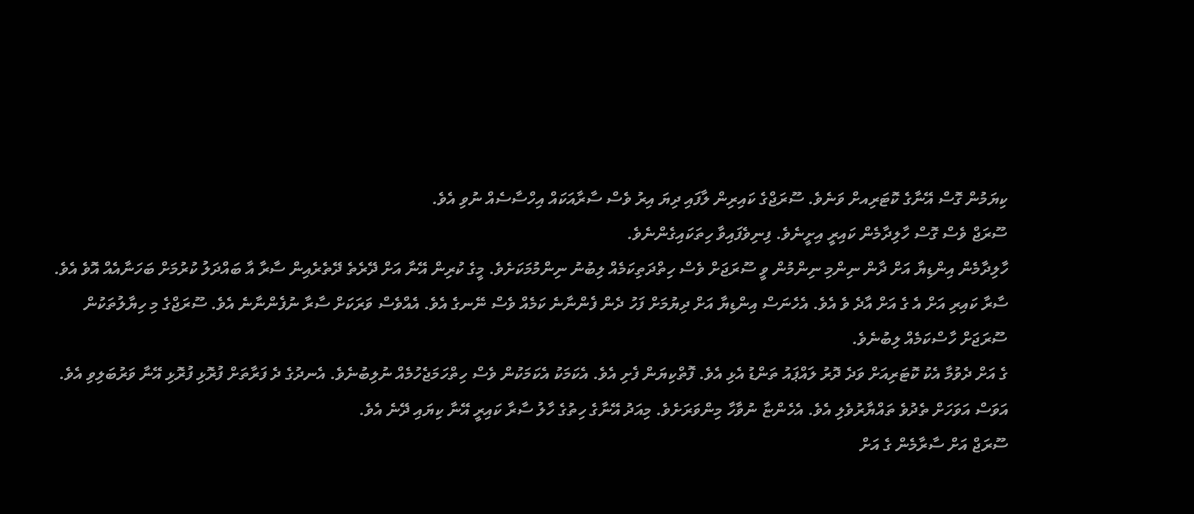ކިޔަމުން ގޮސް އޭނާގެ ކޮޓަރިއށް ވަނެވެ. ސޫރަޖްގެ ކައިރިން ލާފައި ދިޔަ އިރު ވެސް ސާރާއަކައް އިހްސާސެއް ނުވި އެވެ.
ސޫރަޖް ވެސް ގޮސް ހާލިދާމެން ކައިރީ އިށީނެވެ. ފިނިވެފައިވާ ހިތަކައިގެންނެވެ.
ހާލިދާމެން އިންޑިޔާ އަށް ދާން ނިންމި ނިންމުން ވީ ސޫރަޖަށް ވެސް ހިތްދަތިކަމެއް ލިބުނު ނިންމުމަކަށެވެ. މީގެ ކުރިން އޭނާ އަށް ދޭރެތެ ދޭތެރެއިން ސާރާ އާ ބައްދަލު ކުރުމަށް ބަހަނާއެއް އޮވެ އެވެ. ސާރާ ކައިރި އަށް އެ ގެ އަށް އާދެ ވެ އެވެ. އެހެނަސް އިންޑިޔާ އަށް ދިޔުމަށް ފަހު ދެން ފެންނާނެ ކަމެއް ވެސް ނޭނގެ އެވެ. އެއްވެސް ވަރަކަށް ސާރާ ނުފެންނާނެ އެވެ. ސޫރަޖްގެ މި ހިޔާލުތަކުން ސޫރަޖަށް ހާސްކަމެއް ލިބުނެވެ.
ގެ އަށް ދެވުމާ އެކު ކޮޓަރިއަށް ވަދެ ދޮރު ލައްޕައު ތަންޑު އެޅި އެވެ. ފޮތްކިޔަން ފެށި އެވެ. އެކަމަކު އެކަމަކުން ވެސް ހިތްހަމަޖެހުމެއް ނުލިބުނެވެ. އެނދުގެ ދެ ފަރާތަށް ފުރޮޅި ފުރޮޅި އޭނާ ވަރުބަލިވި އެވެ. އަވަސް އަވަހަށް ތެދުވެ ތައްޔާރުވެލި އެވެ. އެހެންޏާ ނުވާހާ މިންވަރަށެވެ. މިއަދު އޭނާގެ ހިތުގެ ހާލު ސާރާ ކައިރީ އޭނާ ކިޔައި ދޭނެ އެވެ.
ސޫރަޖް އަށް ސާރާމެން ގެ އަށް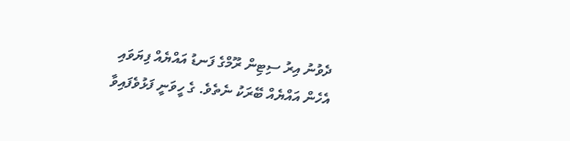ދެވުނު އިރު ސިޓިން ރޫމްގެ ފަނޑު އައްޔެއް ފިޔަވައި އެހެން އައްޔެއް ބޭރަކު ނެތެވެ. ގެ ހީވަނީ ފަޅުވެފައިވާ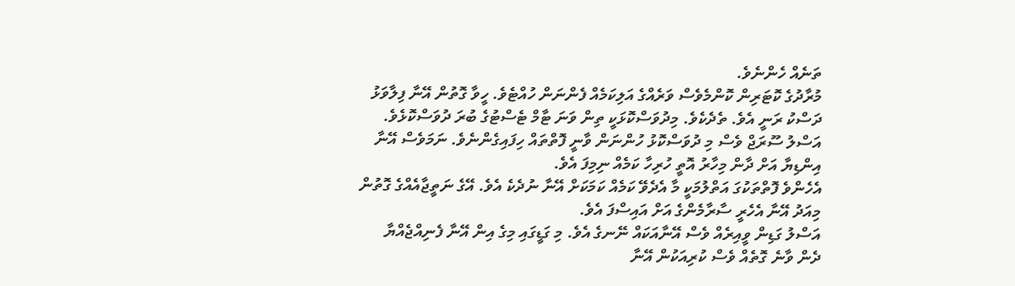ތަނެއް ހެންނެވެ.
މުރާދުގެ ކޮޓަރިން ކޮންމެވެސް ވަރެއްގެ އަލިކަމެއް ފެންނަން ހުއްޓެވެ. ހީވާ ގޮތުން އޭނާ ފިލާވަޅު ދަސްކު ރަނީ އެވެ. ތެދެކެވެ. މިދުވަސްކޮޅަކީ ތިން ވަނަ ޓާމް ޓެސްޓުގެ ބުރަ ދުވަސްކޮޅެވެ.
އަސްލު ސޫރަޖް ވެސް މި ދުވަސްކޮޅު ހުންނަން ވާނީ ފޮތްތައް ހިފައިގެންނެވެ. ނަމަވެސް އޭނާ އިންޑިޔާ އަށް ދާން މިހާރު އޮތީ ހުރިހާ ކަމެއް ނިމިފަ އެވެ.
އެހެންވެ ފޮތްތަކުގަ އަތްލުމަކީ މާ އެދެވޭ ކަމެއް ކަމަކަށް އޭނާ ނުދެކެ އެވެ. އޭގެ ނަތީޖާއެއްގެ ގޮތުން މިއަދު އޭނާ އެހެރީ ސާރާމެންގެ އަށް އައިސްފަ އެވެ.
އަސްލު ގަޑިން ވީއިރެއް ވެސް އޭނާއަކައް ނޭނގެ އެވެ. މި ގަޑީގައި މިގެ އިން އޭނާ ފެނިއްޖެއްޔާ ދެން ވާނެ ގޮތެއް ވެސް ކުރިއަކުން އޭނާ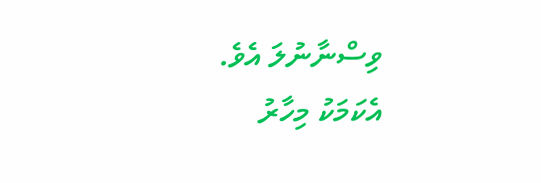ވިސްނާނުލަ އެވެ.
އެކަމަކު މިހާރު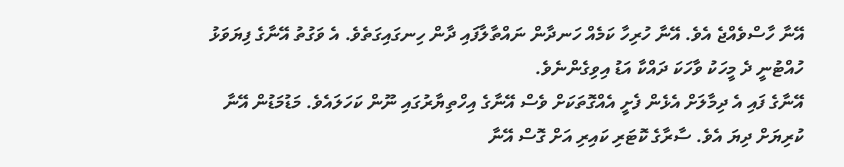އޭނާ ހާސްވެއްޖެ އެވެ. އޭނާ ހުރިހާ ކަމެއް ހަނދާން ނައްތާލާފައި ދާން ހިނގައިގަތެވެ. އެ ވަގުތު އޭނާގެ ފިޔަވަޅު ހުއްޓުނީ ދެ މީހަކު ވާހަކަ ދައްކާ އަޑު އިވިގެންނެވެ.
އޭނާގެ ފައި އެ ދިމާލަށް އެޅެން ފެށީ އެއްގޮތަކަށް ވެސް އޭނާގެ އިހްތިޔާރުގައި ނޫން ކަހަލައެވެ. މަޑުމަޑުން އޭނާ ކުރިޔަށް ދިޔަ އެވެ. ސާރާގެ ކޮޓަރި ކައިރި އަށް ގޮސް އޭނާ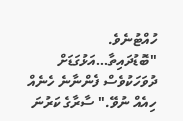ހުއްޓުނެވެ.
"ބޮޑުދައިތާ…އަޅުގަޑަށް ދުވަހަކުވެސް ފެންނާނެ ހެނެއް ހިއެއް ނުވޭ." ސާރާގެ ކަރުނަ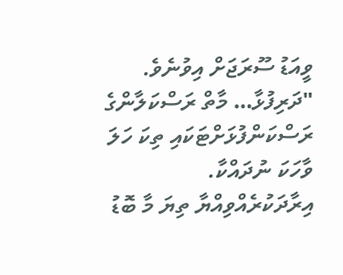ވީއަޑު ސޫރަޖަށް އިވުނެވެ.
"ދަރިފުޅާ… މާތް ރަސްކަލާންގެ ރަސްކަންފުޅަށްޓަކައި ތިކަ ހަލަ ވާހަކަ ނުދައްކާ. އިރާދަކުރެއްވިއްޔާ ތިޔަ މާ ބޮޑު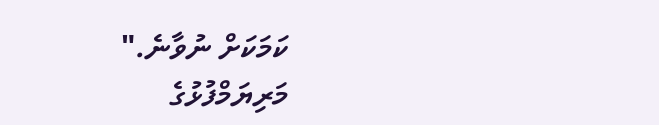ކަމަކަށް ނުވާނެ."
މަރިޔަމްފުޅުގެ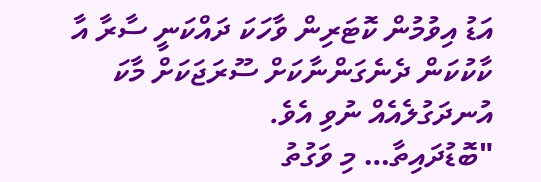އަޑު އިވުމުން ކޮޓަރިން ވާހަކަ ދައްކަނީ ސާރާ އާ ކާކުކަން ދެނެގަންނާކަށް ސޫރަޖަކަށް މާކަ އުނދަގުލެއެއް ނުވި އެވެ.
"ބޮޑުދައިތާ… މި ވަގުތު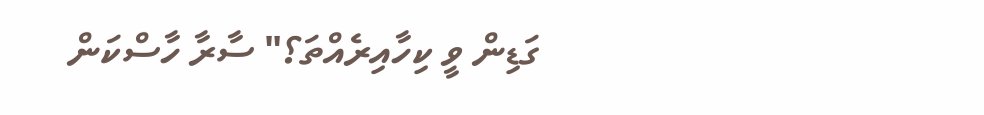ގަޑިން ވީ ކިހާއިރެއްތަ؟" ސާރާ ހާސްކަން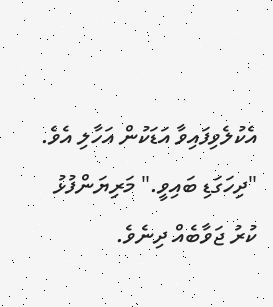އެކުލެވިފައިވާ އަޑަކުން އަހާލި އެވެ.
"ދިހަގަޑި ބައިވީ." މަރިޔަންފުޅު ކުރު ޖަވާބެއް ދިނެވެ.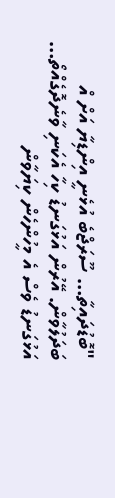"ބޮޑުދައިތާ… ސޫރަޖްބެ އުޅެނީ އިންޑިޔާ އަށް އް ބަދަލުވާން. އޭރުން އަޅުގަނޑު ކިހާ އެކަނި ވާނެދޮގެއްތޯ… އަޅުގަނޑު ވެސް އެ މީހުންހެން ކިޔަވާން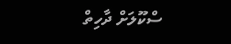ސްކޫލަށް ދާހިތް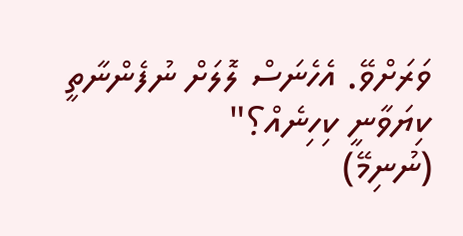ވަރަށްވޭ. އެހެނަސް ލޮލަށް ނުފެންނާތީ ކިޔަވާނީ ކިހިނެއް؟"
(ނުނިމޭ)